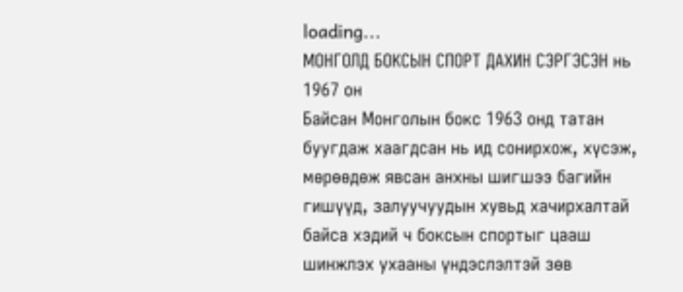loading...
МОНГОЛД БОКСЫН СПОРТ ДАХИН СЭРГЭСЭН нь
1967 он
Байсан Монголын бокс 1963 онд татан буугдаж хаагдсан нь ид сонирхож, хүсэж, мөрөөдөж явсан анхны шигшээ багийн гишүүд, залуучуудын хувьд хачирхалтай байса хэдий ч боксын спортыг цааш шинжлэх ухааны үндэслэлтэй зөв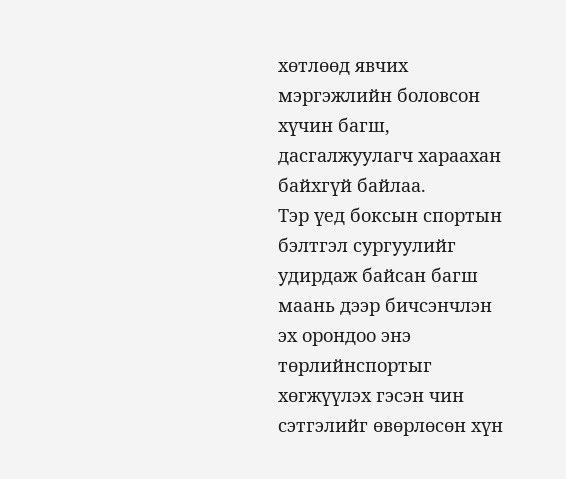хөтлөөд явчих мэргэжлийн боловсон хүчин багш, дасгалжуулагч хараахан байхгүй байлаа.
Тэр үед боксын спортын бэлтгэл сургуулийг удирдаж байсан багш маань дээр бичсэнчлэн эх орондоо энэ төрлийнспортыг хөгжүүлэх гэсэн чин сэтгэлийг өвөрлөсөн хүн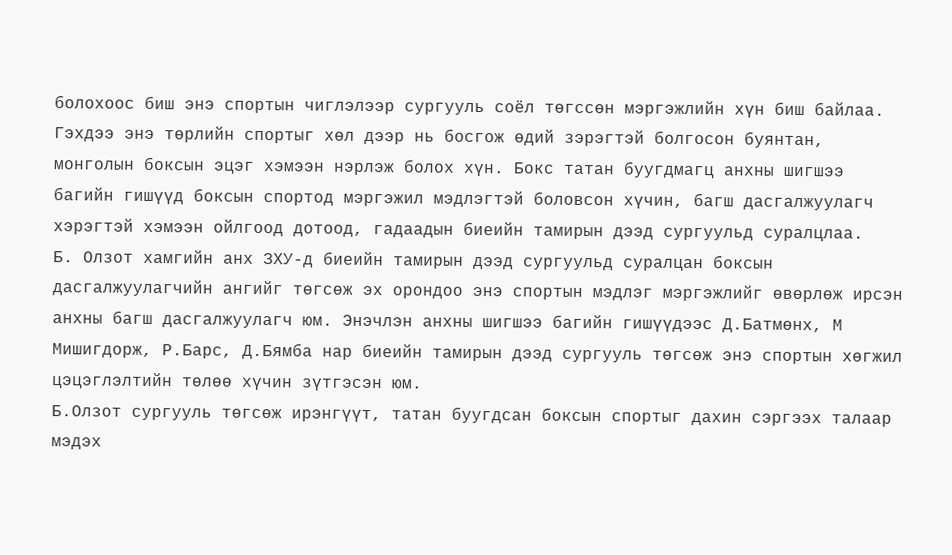болохоос биш энэ спортын чиглэлээр сургууль соёл төгссөн мэргэжлийн хүн биш байлаа. Гэхдээ энэ төрлийн спортыг хөл дээр нь босгож өдий зэрэгтэй болгосон буянтан, монголын боксын эцэг хэмээн нэрлэж болох хүн. Бокс татан буугдмагц анхны шигшээ багийн гишүүд боксын спортод мэргэжил мэдлэгтэй боловсон хүчин, багш дасгалжуулагч хэрэгтэй хэмээн ойлгоод дотоод, гадаадын биеийн тамирын дээд сургуульд суралцлаа.
Б. Олзот хамгийн анх ЗХУ-д биеийн тамирын дээд сургуульд суралцан боксын дасгалжуулагчийн ангийг төгсөж эх орондоо энэ спортын мэдлэг мэргэжлийг өвөрлөж ирсэн анхны багш дасгалжуулагч юм. Энэчлэн анхны шигшээ багийн гишүүдээс Д.Батмөнх, М Мишигдорж, Р.Барс, Д.Бямба нар биеийн тамирын дээд сургууль төгсөж энэ спортын хөгжил цэцэглэлтийн төлөө хүчин зүтгэсэн юм.
Б.Олзот сургууль төгсөж ирэнгүүт, татан буугдсан боксын спортыг дахин сэргээх талаар мэдэх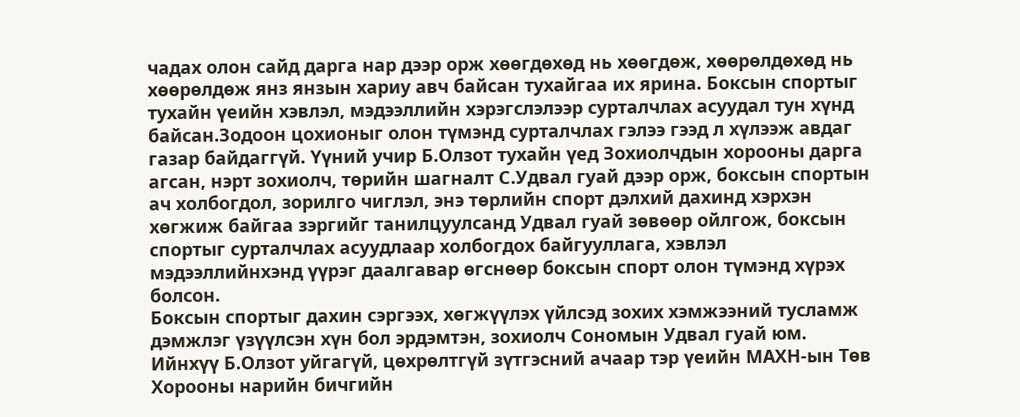чадах олон сайд дарга нар дээр орж хөөгдөхөд нь хөөгдөж, хөөрөлдөхөд нь хөөрөлдөж янз янзын хариу авч байсан тухайгаа их ярина. Боксын спортыг тухайн үеийн хэвлэл, мэдээллийн хэрэгслэлээр сурталчлах асуудал тун хүнд байсан.Зодоон цохионыг олон түмэнд сурталчлах гэлээ гээд л хүлээж авдаг газар байдаггүй. Үүний учир Б.Олзот тухайн үед Зохиолчдын хорооны дарга агсан, нэрт зохиолч, төрийн шагналт С.Удвал гуай дээр орж, боксын спортын ач холбогдол, зорилго чиглэл, энэ төрлийн спорт дэлхий дахинд хэрхэн хөгжиж байгаа зэргийг танилцуулсанд Удвал гуай зөвөөр ойлгож, боксын спортыг сурталчлах асуудлаар холбогдох байгууллага, хэвлэл мэдээллийнхэнд үүрэг даалгавар өгснөөр боксын спорт олон түмэнд хүрэх болсон.
Боксын спортыг дахин сэргээх, хөгжүүлэх үйлсэд зохих хэмжээний тусламж дэмжлэг үзүүлсэн хүн бол эрдэмтэн, зохиолч Сономын Удвал гуай юм.
Ийнхүү Б.Олзот уйгагүй, цөхрөлтгүй зүтгэсний ачаар тэр үеийн МАХН-ын Төв Хорооны нарийн бичгийн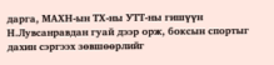дарга, МАХН-ын ТХ-ны УТТ-ны гишүүн Н.Лувсанравдан гуай дээр орж, боксын спортыг дахин сэргээх зөвшөөрлийг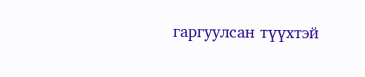гаргуулсан түүхтэй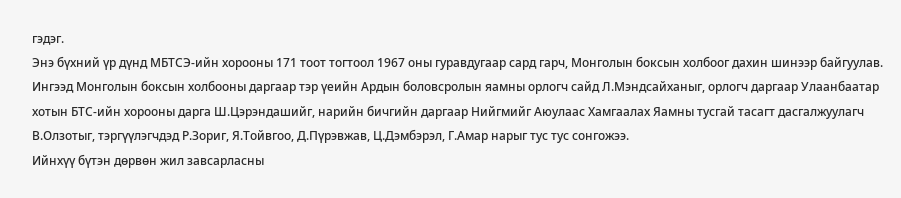гэдэг.
Энэ бүхний үр дүнд МБТСЭ-ийн хорооны 171 тоот тогтоол 1967 оны гуравдугаар сард гарч, Монголын боксын холбоог дахин шинээр байгуулав. Ингээд Монголын боксын холбооны даргаар тэр үеийн Ардын боловсролын яамны орлогч сайд Л.Мэндсайханыг, орлогч даргаар Улаанбаатар хотын БТС-ийн хорооны дарга Ш.Цэрэндашийг, нарийн бичгийн даргаар Нийгмийг Аюулаас Хамгаалах Яамны тусгай тасагт дасгалжуулагч В.Олзотыг, тэргүүлэгчдэд Р.Зориг, Я.Тойвгоо, Д.Пүрэвжав, Ц.Дэмбэрэл, Г.Амар нарыг тус тус сонгожээ.
Ийнхүү бүтэн дөрвөн жил завсарласны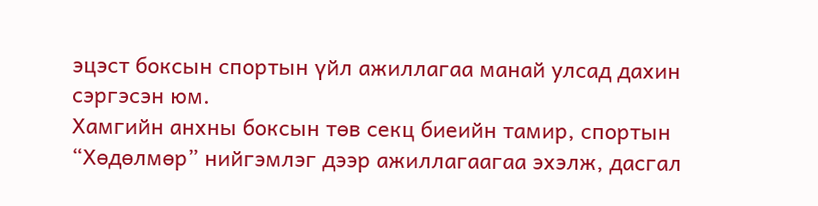эцэст боксын спортын үйл ажиллагаа манай улсад дахин сэргэсэн юм.
Хамгийн анхны боксын төв секц биеийн тамир, спортын “Хөдөлмөр” нийгэмлэг дээр ажиллагаагаа эхэлж, дасгал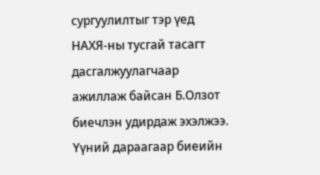сургуулилтыг тэр үед НАХЯ-ны тусгай тасагт дасгалжуулагчаар ажиллаж байсан Б.Олзот биечлэн удирдаж эхэлжээ.
Үүний дараагаар биеийн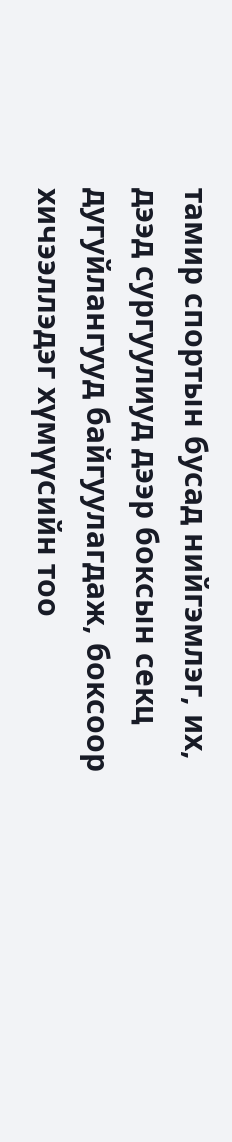тамир спортын бусад нийгэмлэг, их, дээд сургуулиуд дээр боксын секц дугуйлангууд байгуулагдаж, боксоор хичээллэдэг хүмүүсийн тоо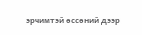эрчимтэй өссөний дээр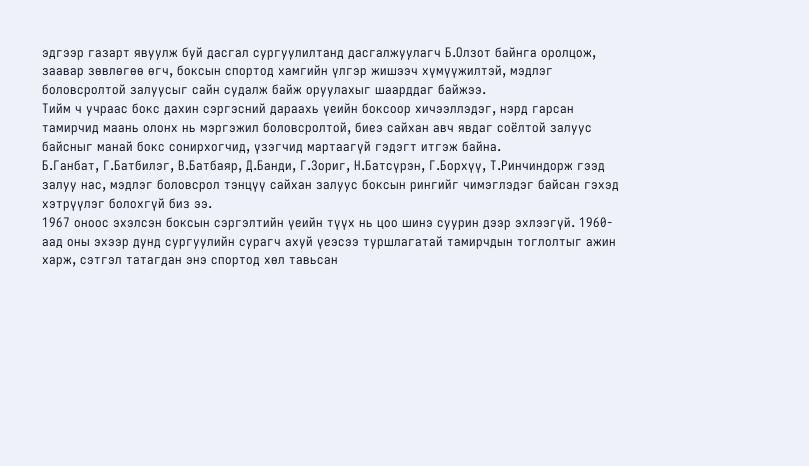эдгээр газарт явуулж буй дасгал сургуулилтанд дасгалжуулагч Б.Олзот байнга оролцож, заавар зөвлөгөө өгч, боксын спортод хамгийн үлгэр жишээч хүмүүжилтэй, мэдлэг боловсролтой залуусыг сайн судалж байж оруулахыг шаарддаг байжээ.
Тийм ч учраас бокс дахин сэргэсний дараахь үеийн боксоор хичээллэдэг, нэрд гарсан тамирчид маань олонх нь мэргэжил боловсролтой, биеэ сайхан авч явдаг соёлтой залуус байсныг манай бокс сонирхогчид, үзэгчид мартаагүй гэдэгт итгэж байна.
Б.Ганбат, Г.Батбилэг, В.Батбаяр, Д.Банди, Г.Зориг, Н.Батсүрэн, Г.Борхүү, Т.Ринчиндорж гээд залуу нас, мэдлэг боловсрол тэнцүү сайхан залуус боксын рингийг чимэглэдэг байсан гэхэд хэтрүүлэг болохгүй биз ээ.
1967 оноос эхэлсэн боксын сэргэлтийн үеийн түүх нь цоо шинэ суурин дээр эхлээгүй. 1960-аад оны эхээр дунд сургуулийн сурагч ахуй үеэсээ туршлагатай тамирчдын тоглолтыг ажин харж, сэтгэл татагдан энэ спортод хөл тавьсан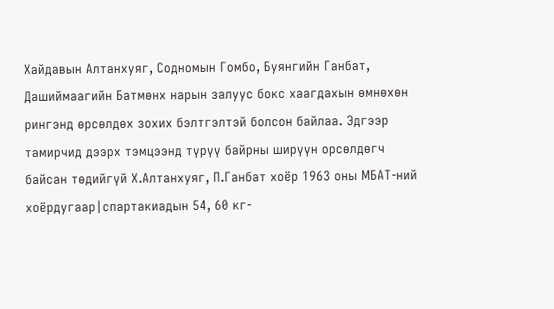Хайдавын Алтанхуяг, Содномын Гомбо, Буянгийн Ганбат, Дашиймаагийн Батмөнх нарын залуус бокс хаагдахын өмнөхөн рингэнд өрсөлдөх зохих бэлтгэлтэй болсон байлаа. Эдгээр тамирчид дээрх тэмцээнд түрүү байрны ширүүн орсөлдөгч байсан төдийгүй Х.Алтанхуяг, П.Ганбат хоёр 1963 оны МБАТ-ний хоёрдугаар|спартакиадын 54, 60 кг-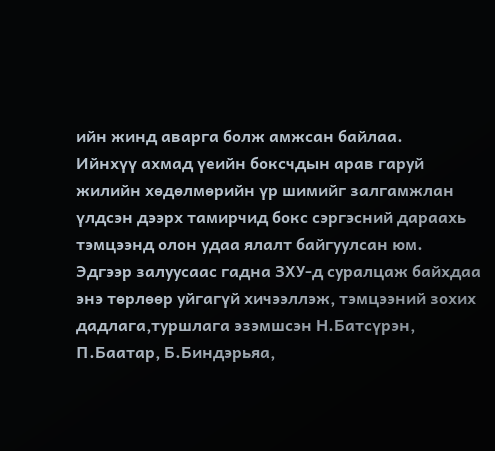ийн жинд аварга болж амжсан байлаа.
Ийнхүү ахмад үеийн боксчдын арав гаруй жилийн хөдөлмөрийн үр шимийг залгамжлан үлдсэн дээрх тамирчид бокс сэргэсний дараахь тэмцээнд олон удаа ялалт байгуулсан юм.
Эдгээр залуусаас гадна ЗХУ-д суралцаж байхдаа энэ төрлөөр уйгагүй хичээллэж, тэмцээний зохих дадлага,туршлага эзэмшсэн Н.Батсүрэн, П.Баатар, Б.Биндэрьяа,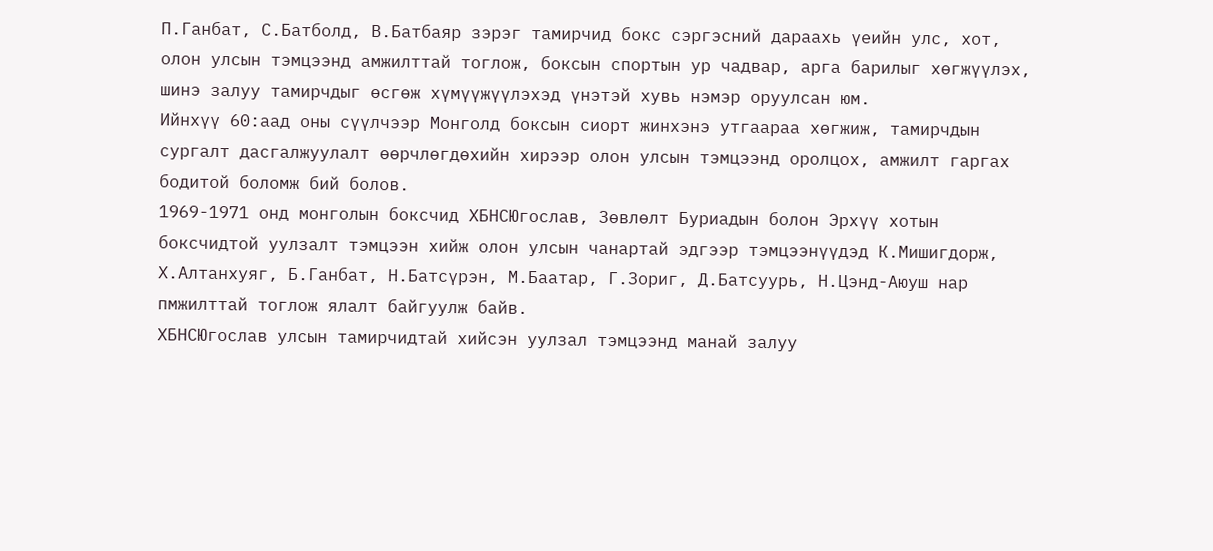П.Ганбат, С.Батболд, В.Батбаяр зэрэг тамирчид бокс сэргэсний дараахь үеийн улс, хот, олон улсын тэмцээнд амжилттай тоглож, боксын спортын ур чадвар, арга барилыг хөгжүүлэх, шинэ залуу тамирчдыг өсгөж хүмүүжүүлэхэд үнэтэй хувь нэмэр оруулсан юм.
Ийнхүү 60:аад оны сүүлчээр Монголд боксын сиорт жинхэнэ утгаараа хөгжиж, тамирчдын сургалт дасгалжуулалт өөрчлөгдөхийн хирээр олон улсын тэмцээнд оролцох, амжилт гаргах бодитой боломж бий болов.
1969-1971 онд монголын боксчид ХБНСЮгослав, Зөвлөлт Буриадын болон Эрхүү хотын боксчидтой уулзалт тэмцээн хийж олон улсын чанартай эдгээр тэмцээнүүдэд К.Мишигдорж, Х.Алтанхуяг, Б.Ганбат, Н.Батсүрэн, М.Баатар, Г.Зориг, Д.Батсуурь, Н.Цэнд-Аюуш нар пмжилттай тоглож ялалт байгуулж байв.
ХБНСЮгослав улсын тамирчидтай хийсэн уулзал тэмцээнд манай залуу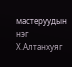мастеруудын нэг Х.Алтанхуяг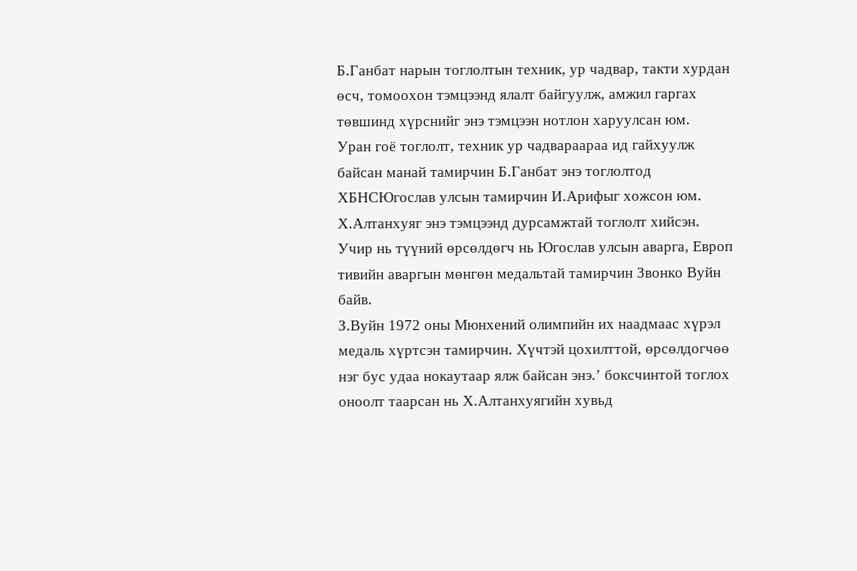Б.Ганбат нарын тоглолтын техник, ур чадвар, такти хурдан өсч, томоохон тэмцээнд ялалт байгуулж, амжил гаргах төвшинд хүрснийг энэ тэмцээн нотлон харуулсан юм.
Уран гоё тоглолт, техник ур чадвараараа ид гайхуулж байсан манай тамирчин Б.Ганбат энэ тоглолтод ХБНСЮгослав улсын тамирчин И.Арифыг хожсон юм.
Х.Алтанхуяг энэ тэмцээнд дурсамжтай тоглолт хийсэн. Учир нь түүний өрсөлдөгч нь Югослав улсын аварга, Европ тивийн аваргын мөнгөн медальтай тамирчин Звонко Вуйн байв.
З.Вуйн 1972 оны Мюнхений олимпийн их наадмаас хүрэл медаль хүртсэн тамирчин. Хүчтэй цохилттой, өрсөлдогчөө нэг бус удаа нокаутаар ялж байсан энэ.’ боксчинтой тоглох оноолт таарсан нь Х.Алтанхуягийн хувьд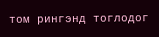том рингэнд тоглодог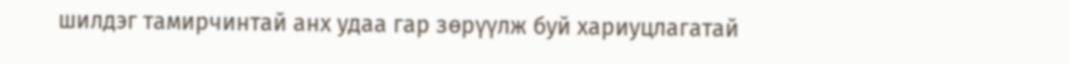шилдэг тамирчинтай анх удаа гар зөрүүлж буй хариуцлагатай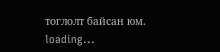тоглолт байсан юм.
loading...